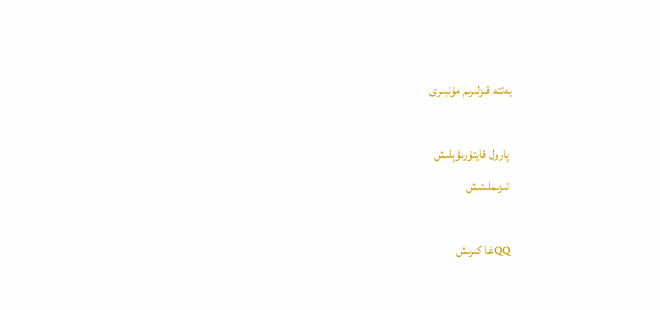يەتتە قىزلىرىم مۇنبىرى

 پارول قايتۇرىۋېلىش
 تىزىملىتىش

QQغا كىرىش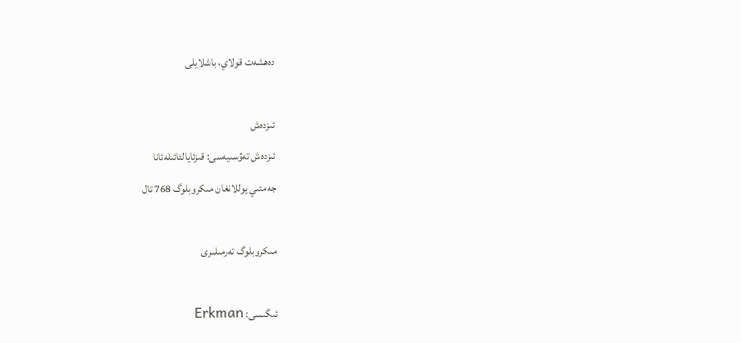دەھشەت قولاي، باشلايلى

ئىزدەش
ئىزدەش تەۋسىيەسى: قىزئايالئائىلەئانا
جەمئىي يوللانغان مىكروبلوگ 768 تال

مىكروبلوگ تەرمىلىرى

ئىگىسى: Erkman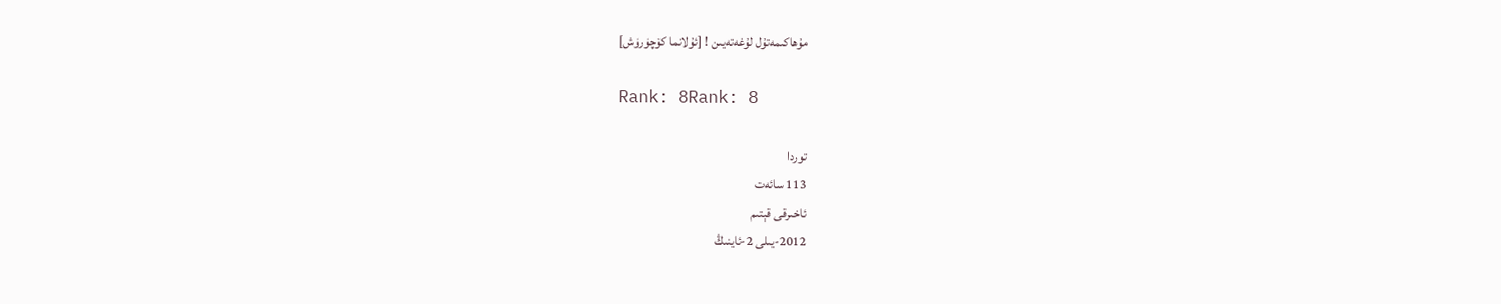مۇھاكىمەتۇل لۇغەتەيىن ! [ئۇلانما كۆچۈرۈش]

Rank: 8Rank: 8

توردا
113 سائەت
ئاخىرقى قېتىم
2012-يىلى 2-ئاينىڭ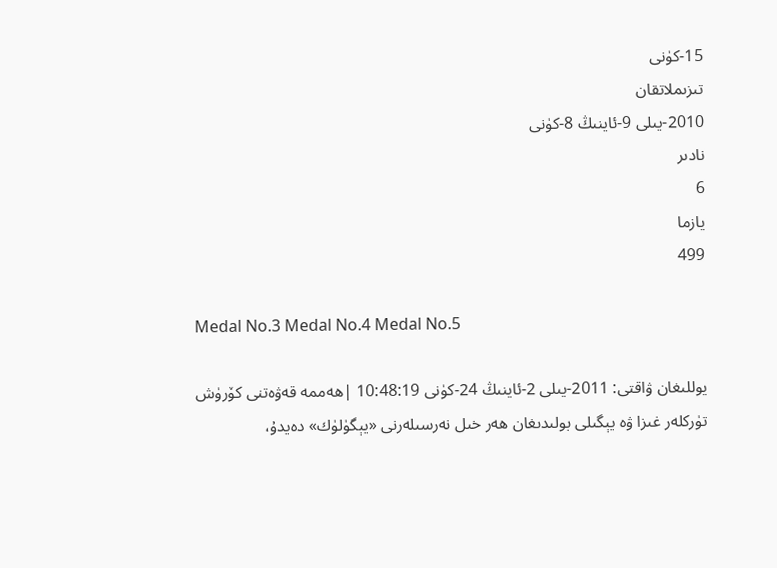15-كۈنى
تىزىملاتقان
2010-يىلى 9-ئاينىڭ 8-كۈنى
نادىر
6
يازما
499

Medal No.3 Medal No.4 Medal No.5

يوللىغان ۋاقتى: 2011-يىلى 2-ئاينىڭ 24-كۈنى 10:48:19 |ھەممە قەۋەتنى كۆرۈش
تۈركلەر غىزا ۋە يېگىلى بولىدىغان ھەر خىل نەرسىلەرنى «يېگۈلۈك» دەيدۇ،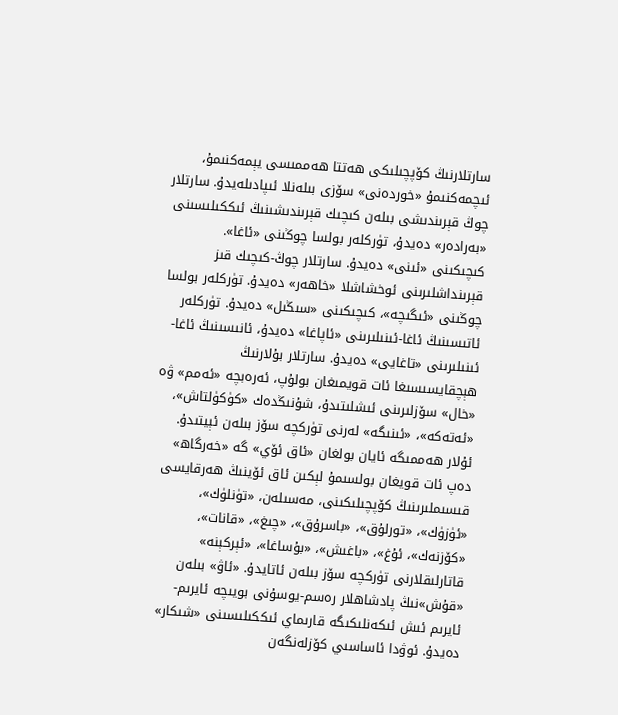سارتلارنىڭ كۆپچىلىكى ھەتتا ھەممىسى يېمەكنىمۇ، ئىچمەكنىمۇ «خوردەنى» سۆزى بىلەنلا ئىپادىلەيدۇ. سارتلار چوڭ قېرىندىشى بىلەن كىچىك قېرىندىشىنىڭ ئىككىلىسىنى «بەرادەر» دەيدۇ، تۈركلەر بولسا چوڭىنى «ئاغا». كىچىكىنى «ئىنى» دەيدۇ. سارتلار چوڭ-كىچىك قىز قېرىنداشلىرىنى ئوخشاشلا «خاھەر» دەيدۇ. تۈركلەر بولسا چوڭىنى «ئىگىچە»، كىچىكىنى «سىڭىل» دەيدۇ. تۈركلەر ئاتىسىنىڭ ئاغا-ئىنىلىرىنى «ئاپاغا» دەيدۇ، ئانىسىنىڭ ئاغا-ئىنىلىرىنى «تاغايى» دەيدۇ. سارتلار بۇلارنىڭ ھېچقايسىسىغا ئات قويمىغان بولۇپ، ئەرەبچە «ئەمم» ۋە «خال» سۆزلىرىنى ئىشلىتىدۇ، شۇنىڭدەك «كۈكۈلتاش»، «ئەتەكە»، «ئىنىگە» لەرنى تۈركچە سۆز بىلەن ئېيتىدۇ. ئۇلار ھەممىگە ئايان بولغان «ئاق ئۆي» گە «خەرگاھ» دەپ ئات قويغان بولسىمۇ لېكىن ئاق ئۆينىڭ ھەرقايسى قىسىملىرىنىڭ كۆپچىلىكىنى، مەسىلەن، «تۈنلۈك»، «ئۈزۈك»، «تورلۇق»، «باسرۇق»، «چىغ»، «قانات»، «كۆزنەك»، ئۇغ»، «باغىش»، «بۇساغا»، «ئېركېنە» قاتارلىقلارنى تۈركچە سۆز بىلەن ئاتايدۇ. «ئاۋ» بىلەن «قۇش»نىڭ پادشاھلار رەسم-يوسۇنى بويىچە ئايرىم-ئايرىم ئىش ئىكەنلىكىگە قارىماي ئىككىلىسىنى «شىكار» دەيدۇ. ئوۋدا ئاساسىي كۆزلەنگەن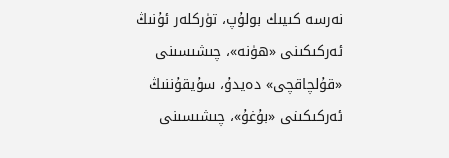نەرسە كىيىك بولۇپ، تۈركلەر ئۇنىڭ ئەركىكىنى «ھۈنە»، چىشىسىنى «قۇلچاقچى» دەيدۇ، سۇيقۇننىڭ ئەركىكىنى «بۇغۇ»، چىشىسىنى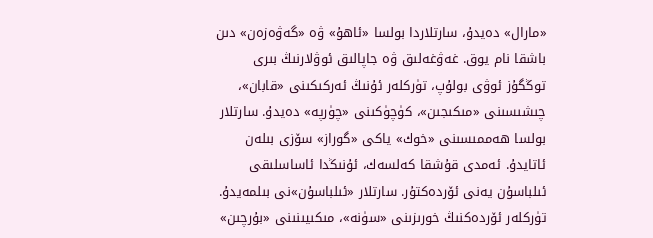«مارال» دەيدۇ، سارتلاردا بولسا «ئاھۇ» ۋە «گەۋەزەن» دىن باشقا نام يوق. غەۋغەلىق ۋە جاپالىق ئوۋلارنىڭ بىرى توڭگۇز ئوۋى بولۇپ، تۈركلەر ئۇنىڭ ئەركىكىنى «قابان»، چىشىسىنى «مىكىجىن»، كۈچۈكىنى «چۈرپە» دەيدۇ. سارتلار بولسا ھەممىسىنى «خوك» ياكى «گوراز» سۆزى بىلەن ئاتايدۇ. ئەمدى قۇشقا كەلسەك، ئۇنىڭدا ئاساسلىقى ئىلباسۇن يەنى ئۆردەكتۇر. سارتلار «ئىلباسۇن»نى بىلمەيدۇ. تۈركلەر ئۆردەكنىڭ خورىزىنى «سۈنە»، مىكىيىنىنى «بۇرچىن»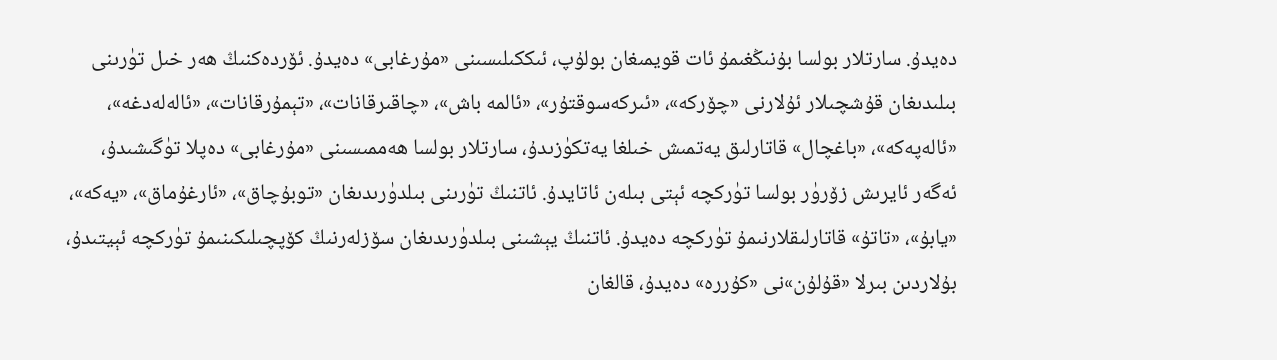دەيدۇ. سارتلار بولسا بۇنىڭغىمۇ ئات قويمىغان بولۇپ، ئىككىلىسىنى «مۇرغابى» دەيدۇ. ئۆردەكنىڭ ھەر خىل تۈرىنى بىلىدىغان قۇشچىلار ئۇلارنى «چۆركە»، «ئىركەسوقتۇر»، «ئالمە باش»، «چاقىرقانات»، «تېمۇرقانات»، «ئالەلەدغە»، «ئالەپەكە»، «باغچال» قاتارلىق يەتمىش خىلغا يەتكۈزىدۇ، سارتلار بولسا ھەممىسىنى «مۇرغابى» دەپلا تۈگىشىدۇ، ئەگەر ئايرىش زۆرۈر بولسا تۈركچە ئېتى بىلەن ئاتايدۇ. ئاتنىڭ تۈرىنى بىلدۈرىدىغان «توبۇچاق»، «ئارغۇماق»، «يەكە»، «يابۇ»، «تاتۇ» قاتارلىقلارنىمۇ تۈركچە دەيدۇ. ئاتنىڭ يېشىنى بىلدۈرىدىغان سۆزلەرنىڭ كۆپچىلىكىنىمۇ تۈركچە ئېيتىدۇ، بۇلاردىن بىرلا «قۇلۇن»نى «كۇررە» دەيدۇ، قالغان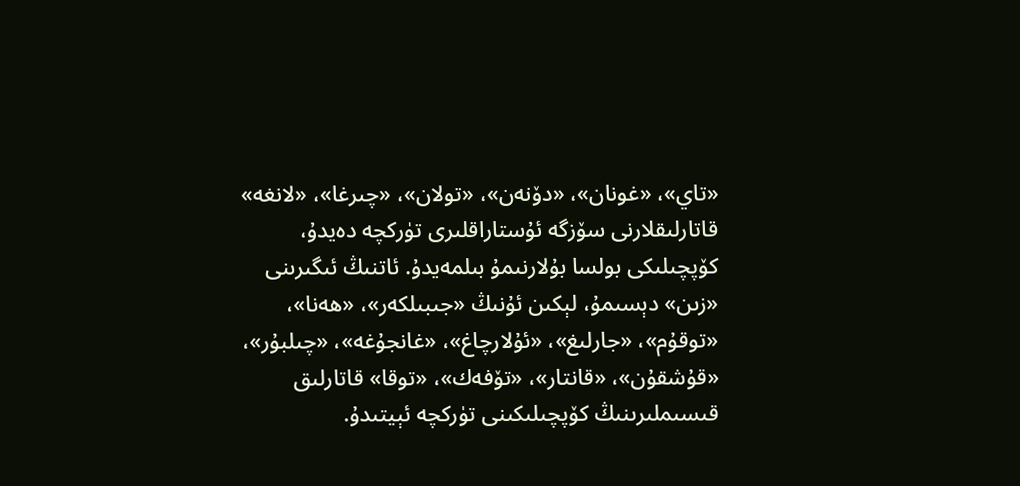«تاي»، «غونان»، «دۆنەن»، «تولان»، «چىرغا»، «لانغە» قاتارلىقلارنى سۆزگە ئۇستاراقلىرى تۈركچە دەيدۇ، كۆپچىلىكى بولسا بۇلارنىمۇ بىلمەيدۇ. ئاتنىڭ ئىگىرىنى «زىن» دېسىمۇ، لېكىن ئۇنىڭ «جىبىلكەر»، «ھەنا»، «توقۇم»، «جارلىغ»، «ئۇلارچاغ»، «غانجۇغە»، «چىلبۇر»، «قۇشقۇن»، «قانتار»، «تۆفەك»، «توقا» قاتارلىق قىسىملىرىنىڭ كۆپچىلىكىنى تۈركچە ئېيتىدۇ.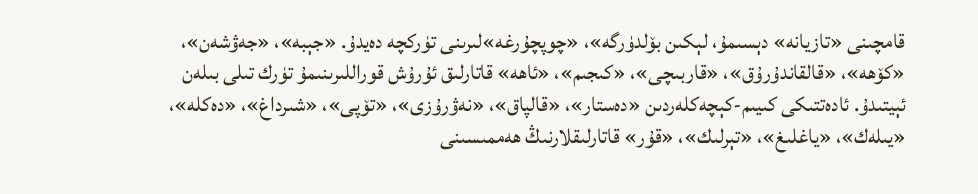قامچىنى «تازيانە» دېسىمۇ، لېكىن بۆلدۈرگە»، «چوپچۇرغە»لىرىنى تۈركچە دەيدۇ. «جېبە»، «جەۋشەن»، «كۆھە»، «قالقاندۇرۇق»، «قاربىچى»، «كىجىم»، «ئاھە» قاتارلىق ئۇرۇش قوراللىرىنىمۇ تۈرك تىلى بىلەن ئېيتىدۇ. ئادەتتىكى كىيىم-كېچەكلەردىن «دەستار»، «قالپاق»، «نەۋرۇزى»، «تۆپى»، «شىرداغ»، «دەكلە»، «يىلەك»، «ياغلىغ»، «تېرلىك»، «قۇر» قاتارلىقلارنىڭ ھەممىسىنى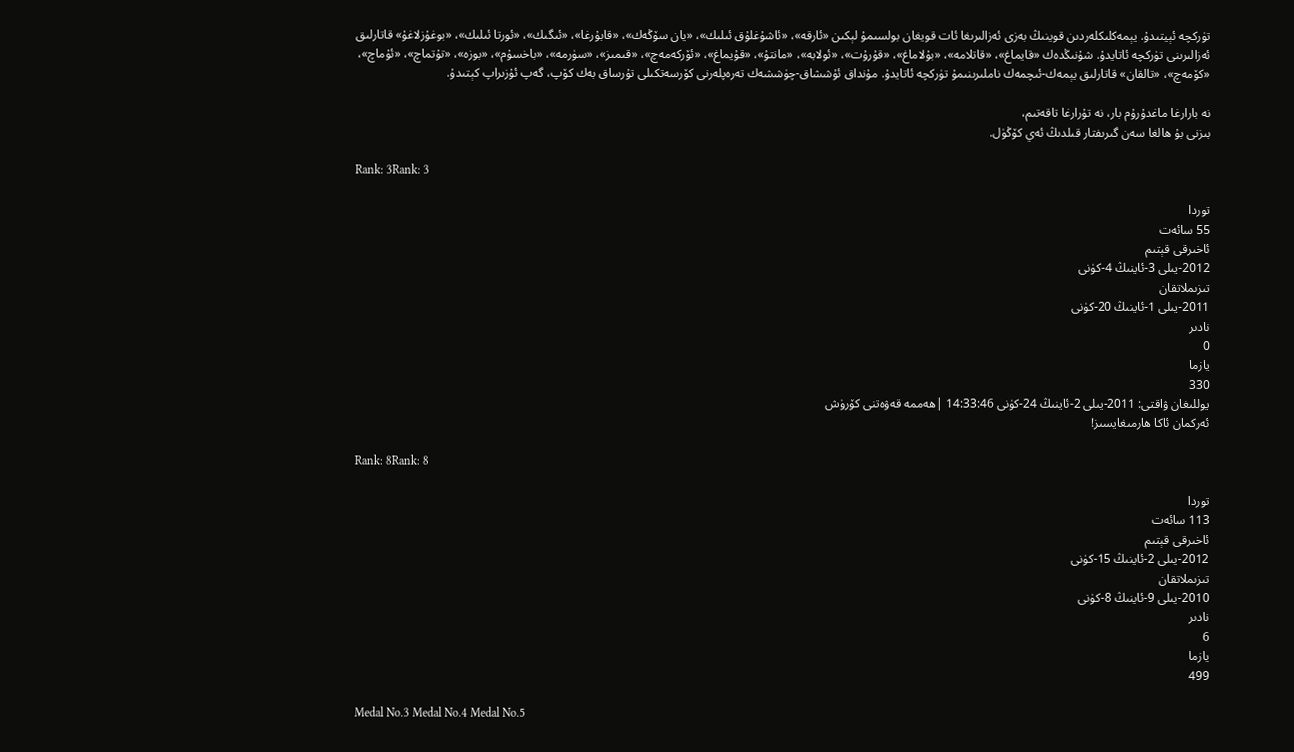تۈركچە ئېيتىدۇ. يېمەكلىكلەردىن قوينىڭ بەزى ئەزالىرىغا ئات قويغان بولسىمۇ لېكىن «ئارقە»، «ئاشۇغلۇق ئىلىك»، «يان سۆڭەك»، «قابۇرغا»، «ئىگىك»، «ئورتا ئىلىك»، «بوغۇزلاغۇ» قاتارلىق ئەزالىرىنى تۈركچە ئاتايدۇ. شۇنىڭدەك «قايماغ»، «قاتلامە»، «بۇلاماغ»، «قۇرۇت»، «ئولابە»، «مانتۇ»، «قۇيماغ»، «ئۆركەمەچ»، «قىمىز»، «سۈرمە»، «باخسۇم»، «بوزە»، «تۇتماچ»، «ئۇماچ»، «كۆمەچ»، «تالقان» قاتارلىق يېمەك-ئىچمەك ناملىرىنىمۇ تۈركچە ئاتايدۇ. مۇنداق ئۇششاق-چۈششەك تەرەپلەرنى كۆرسەتكىلى تۇرساق بەك كۆپ، گەپ ئۇزىراپ كېتىدۇ.

نە بارارغا ماغدۇرۇم بار، نە تۇرارغا تاقەتىم،
بىزنى بۇ ھالغا سەن گىرىفتار قىلدىڭ ئەي كۆڭۈل.

Rank: 3Rank: 3

توردا
55 سائەت
ئاخىرقى قېتىم
2012-يىلى 3-ئاينىڭ 4-كۈنى
تىزىملاتقان
2011-يىلى 1-ئاينىڭ 20-كۈنى
نادىر
0
يازما
330
يوللىغان ۋاقتى: 2011-يىلى 2-ئاينىڭ 24-كۈنى 14:33:46 |ھەممە قەۋەتنى كۆرۈش
ئەركمان ئاكا ھارمىغايسىز!

Rank: 8Rank: 8

توردا
113 سائەت
ئاخىرقى قېتىم
2012-يىلى 2-ئاينىڭ 15-كۈنى
تىزىملاتقان
2010-يىلى 9-ئاينىڭ 8-كۈنى
نادىر
6
يازما
499

Medal No.3 Medal No.4 Medal No.5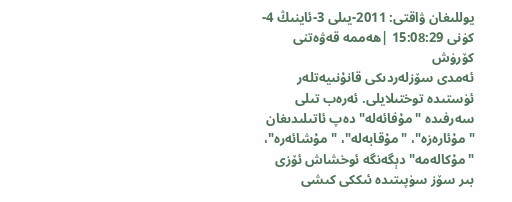يوللىغان ۋاقتى: 2011-يىلى 3-ئاينىڭ 4-كۈنى 15:08:29 |ھەممە قەۋەتنى كۆرۈش
ئەمدى سۆزلەردىكى قانۇنىيەتلەر ئۈستىدە توختىلايلى. ئەرەب تىلى سەرفىدە "مۇفائەلە" دەپ ئاتىلىدىغان "مۇئارەزە"، "مۇقابەلە"، "مۇشائەرە"، "مۇكالەمە" دېگەنگە ئوخشاش ئۆزى بىر سۆز سۈپىتىدە ئىككى كىشى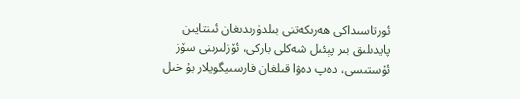ئورتاسىداكى ھەرىكەتنى بىلدۈرىدىغان ئىنتايىن پايدىلىق بىر پېئىل شەكلى باركى، ئۆزلىرىنى سۆز ئۇستىسى، دەپ دەۋا قىلغان فارسىيگويلار بۇ خىل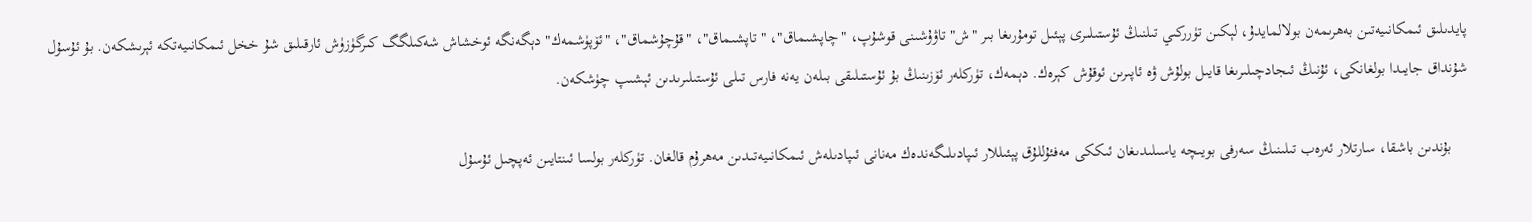پايدىلىق ئىمكانىيەتىن بەھرىمەن بولالمايدۇ، لېكىن تۈرركىي تىلنىڭ ئۇستىلىرى پېئىل تومۇرىغا بىر "ش" تاۋۇشىنى قوشۇپ، "چاپشىماق"، "تاپشىماق"، "قۇچۇشماق"، "ئۆپۈشمەك" دېگەنگە ئوخشاش شەكىلگگ كىرگۈزۈش ئارقىلىق شۇ خخل ئىمكانىيەتكە ئېرىشكەن. بۇ ئۇسۇل شۇنداق جايىدا بولغانكى، ئۇنىڭ ئىجادچىلىرىغا قايىل بولۇش ۋە ئاپىرىن ئوقۇش كېرەك. دېمەك، تۈركلەر ئۆزىنىڭ بۇ ئۇستىلىقى بىلەن يەنە فارس تىلى ئۇستىلىرىدىن ئېشىپ چۈشكەن.

    بۇندىن باشقا، سارتلار ئەرەب تىلىنىڭ سەرفى بويىچە ياسىلىدىغان ئىككى مەفئۇللۇق پېئىللار ئىپادىلىگەندەك مەنانى ئىپادىلەش ئىمكانىيەتىدىن مەھرۇم قالغان. تۈركلەر بولسا ئىنتايىن ئەپچىل ئۇسۇل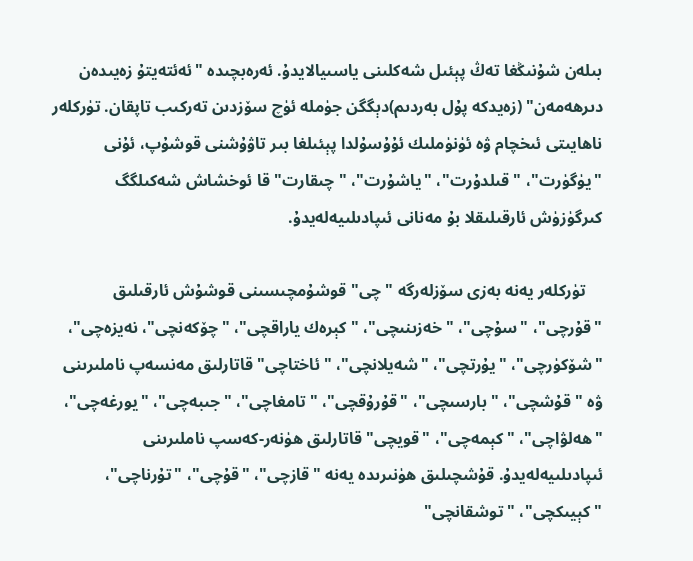بىلەن شۇنىڭغا تەڭ پېئىل شەكلىنى ياسىيالايدۇ. ئەرەبچىدە "ئەئتەيتۇ زەيىدەن دىرھەمەن" (زەيدكە پۇل بەردىم)دېگگن جۈملە ئۈچ سۆزدىن تەركىب تاپقان. تۈركلەر ناھايىتى ئىخچام ۋە ئۈنۈملىك ئۇۇسۇلدا پېئىلغا بىر تاۋۇشنى قوشۇپ، ئۇنى "يۈگۈرت"، "قىلدۇرت"، "ياشۇرت"، "چىقارت" قا ئوخشاش شەكىلگگ كىرگۈزۈش ئارقىلىقلا بۇ مەنانى ئىپادىلىيەلەيدۇ.

    تۈركلەر يەنە بەزى سۆزلەرگە "چى" قوشۇمچىسىنى قوشۇش ئارقىلىق "قۇرچى"، "سۇچى"، "خەزىنىچى"، "كېرەك ياراقچى"، "چۆكەنچى"، نەيزەچى"، "شۆكۈرچى"، "يۇرتچى"، "شەيلانچى"، "ئاختاچى" قاتارلىق مەنسەپ ناملىرىنى ۋە "قۇشچى"، "بارسىچى"، "قۇرۇقچى"، "تامغاچى"، "جىبەچى"، "يورغەچى"، "ھەلۋاچى"، "كېمەچى"، "قويچى" قاتارلىق ھۈنەر-كەسپ ناملىرىنى ئىپادىلىيەلەيدۇ. قۇشچىلىق ھۈنىرىدە يەنە "قازچى"، "قۇچى"، "تۇرناچى"، "كېيىكچى"، "توشقانچى"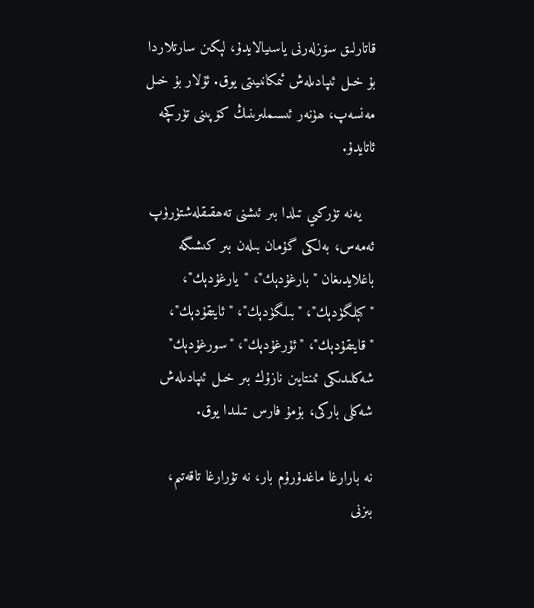قاتارلىق سۆزلەرنى ياسىيالايدۇ، لېكىن سارتلاردا بۇ خىل ئىپادىلەش ئىمكانىيىتى يوق. ئۇلار بۇ خىل مەنسەپ، ھۈنەر ئىسىملىرىنىڭ كۆپىنى تۈركچە ئاتايدۇ.

   يەنە تۈركىي تىلدا بىر ئىشنى تەھقىقلەشتۈرۈپ ئەمەس، بەلكى گۇمان بىلەن بىر كىشىگە باغلايدىغان "بارغۇدېك"، "يارغۇدېك"، "كېلگۈدېك"، "بىلگۈدېك"، "ئايتقۇدېك"، "قايتقۇدېك"، "ئۇرغۇدېك"، "سورغۇدېك" شەكلىدىكى ئىنتايىن نازۇك بىر خىل ئىپادىلەش شەكلى باركى، بۇمۇ فارس تىلىدا يوق.

نە بارارغا ماغدۇرۇم بار، نە تۇرارغا تاقەتىم،
بىزنى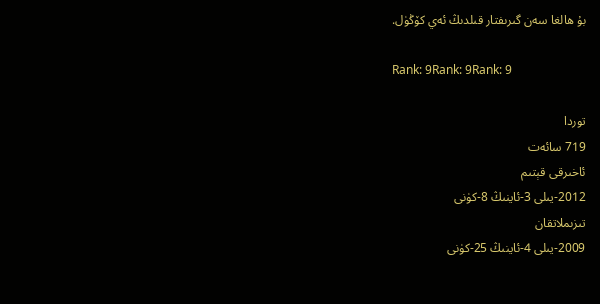بۇ ھالغا سەن گىرىفتار قىلدىڭ ئەي كۆڭۈل.

Rank: 9Rank: 9Rank: 9

توردا
719 سائەت
ئاخىرقى قېتىم
2012-يىلى 3-ئاينىڭ 8-كۈنى
تىزىملاتقان
2009-يىلى 4-ئاينىڭ 25-كۈنى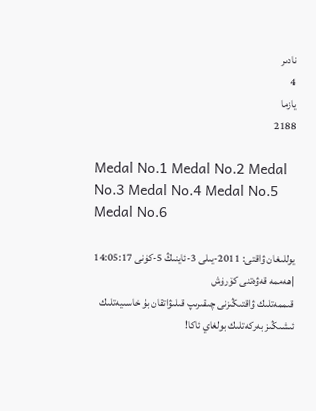نادىر
4
يازما
2188

Medal No.1 Medal No.2 Medal No.3 Medal No.4 Medal No.5 Medal No.6

يوللىغان ۋاقتى: 2011-يىلى 3-ئاينىڭ 5-كۈنى 14:05:17 |ھەممە قەۋەتنى كۆرۈش
قىممەتلىك ۋاقتىڭىزنى چىقىرىپ قىلىۋاتقان بۇ خاسىيەتلىك ئىشىڭىز بەركەتلىك بولغاي ئاكا!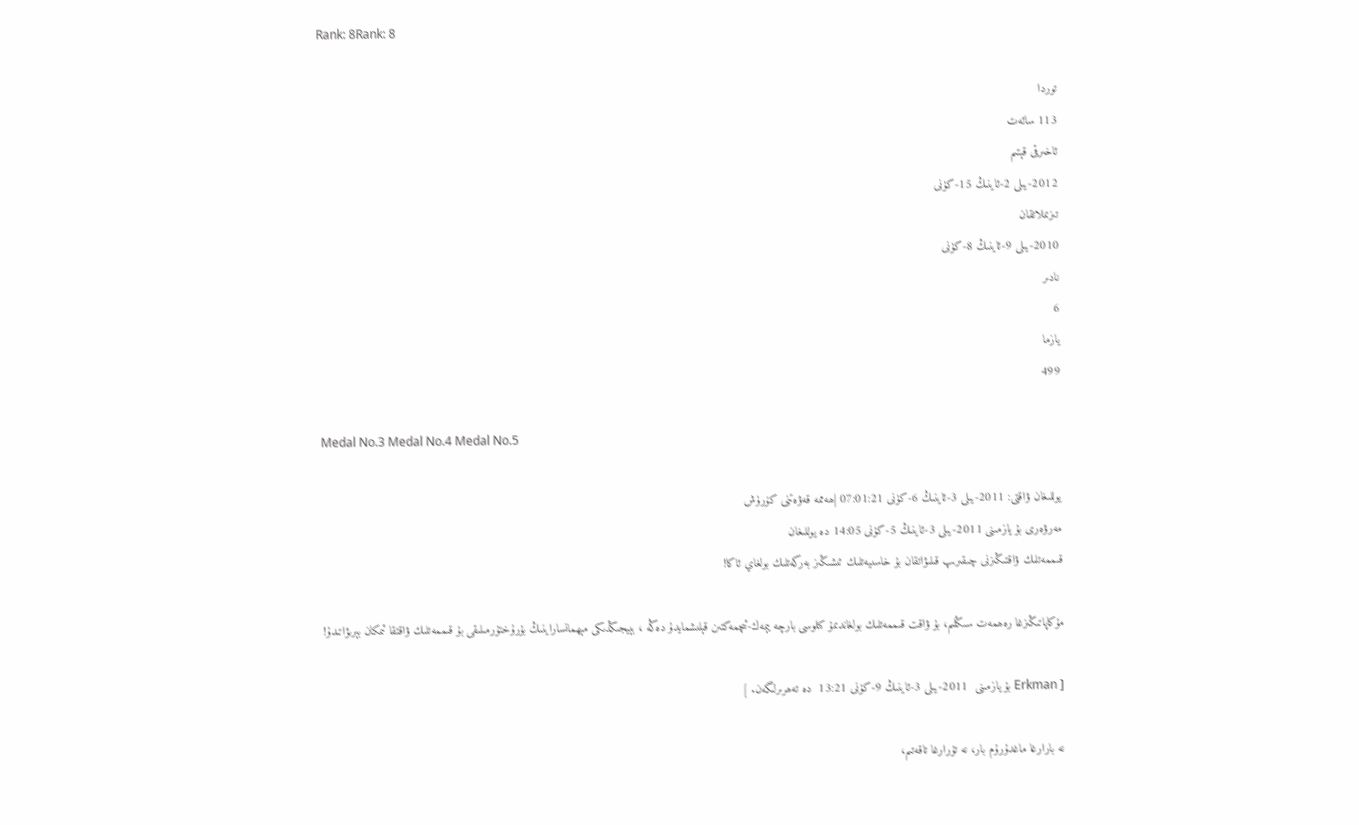Rank: 8Rank: 8

توردا
113 سائەت
ئاخىرقى قېتىم
2012-يىلى 2-ئاينىڭ 15-كۈنى
تىزىملاتقان
2010-يىلى 9-ئاينىڭ 8-كۈنى
نادىر
6
يازما
499

Medal No.3 Medal No.4 Medal No.5

يوللىغان ۋاقتى: 2011-يىلى 3-ئاينىڭ 6-كۈنى 07:01:21 |ھەممە قەۋەتنى كۆرۈش
مەرۋەرى بۇ يازمىنى 2011-يىلى 3-ئاينىڭ 5-كۈنى 14:05 دە يوللىغان
قىممەتلىك ۋاقتىڭىزنى چىقىرىپ قىلىۋاتقان بۇ خاسىيەتلىك ئىشىڭىز بەركەتلىك بولغاي ئاكا!

مۇكاپاتىڭىزغا رەھمەت سىڭلىم، بۇ ۋاقت قىممەتلىك بولغاندىمۇ كىلوسى بارچە يېمەك-ئىچمەكتىن قېلىشمايدۇ دەڭە ، بېيجىڭدىكى مېھمانساراينىڭ بۇرۇختۇرمىلىقى بۇ قىممەتلىك ۋاقتقا ئىمكان بېرىۋاتىدۇ!

[ Erkman بۇ يازمىنى  2011-يىلى 3-ئاينىڭ 9-كۈنى 13:21  دە تەھرىرلىگەن. ]

نە بارارغا ماغدۇرۇم بار، نە تۇرارغا تاقەتىم،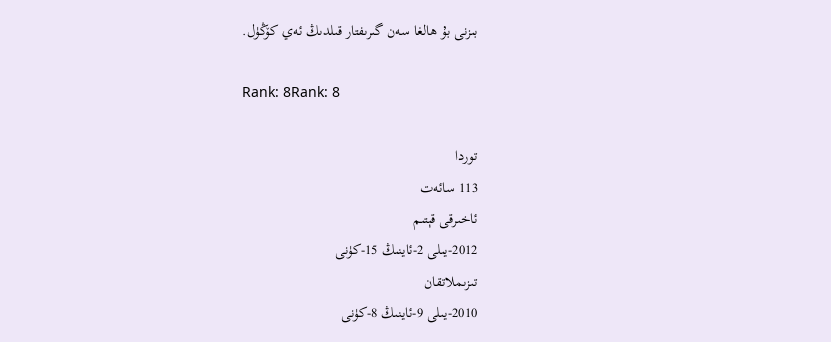بىزنى بۇ ھالغا سەن گىرىفتار قىلدىڭ ئەي كۆڭۈل.

Rank: 8Rank: 8

توردا
113 سائەت
ئاخىرقى قېتىم
2012-يىلى 2-ئاينىڭ 15-كۈنى
تىزىملاتقان
2010-يىلى 9-ئاينىڭ 8-كۈنى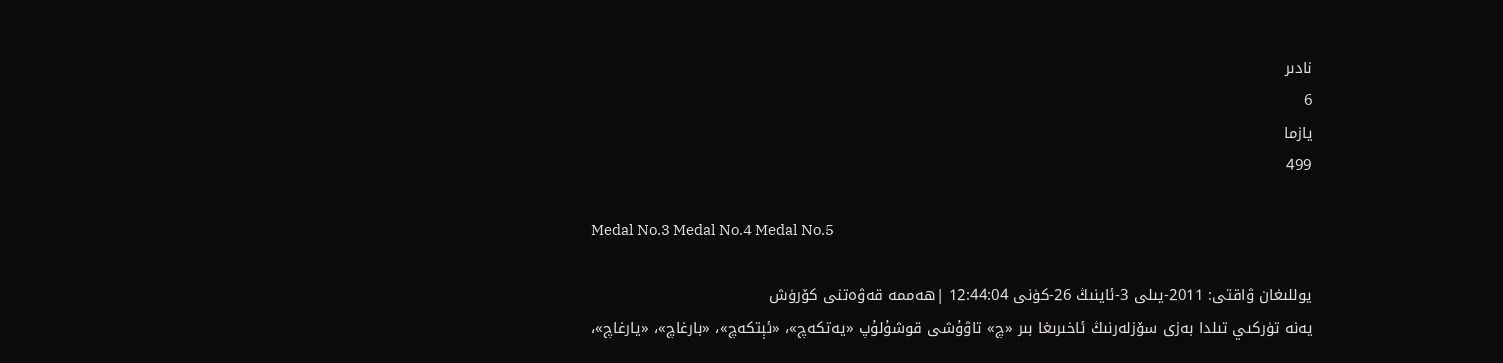نادىر
6
يازما
499

Medal No.3 Medal No.4 Medal No.5

يوللىغان ۋاقتى: 2011-يىلى 3-ئاينىڭ 26-كۈنى 12:44:04 |ھەممە قەۋەتنى كۆرۈش
يەنە تۈركىي تىلدا بەزى سۆزلەرنىڭ ئاخىرىغا بىر «چ» تاۋۇشى قوشۇلۇپ «يەتكەچ»، «ئېتكەچ»، «بارغاچ»، «يارغاچ»،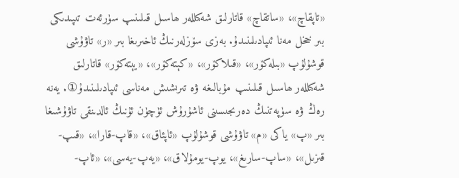«تاپقاچ»، «ساتقاچ» قاتارلىق شەكىللەر ھاسىل قىلىنىپ سۈرئەت تىپىدىكى بىر خخل مەنا ئىپادىلىنىدۇ. بەزى سۆزلەرنىڭ ئاخىرىغا بىر «ر» تاۋۇشى قوشۇلۇپ «بىلەكۆر»، «قىلاكۆر»، «كېتەكۆر»، «يېتەكۆر» قاتارلىق شەكىللەر ھاسىل قىلىنىپ مۇبالىغە ۋە تىرىشىش مەناسى ئىپادىلىنىدۇ①. يەنە رەڭ ۋە سۈپەتنىڭ دەرىجىسىنى ئاشۇرۇش ئۈچۈن ئۇنىڭ ئالدىنقى تاۋۇشىغا بىر «پ» ياكى «م» تاۋۇشى قوشۇلۇپ «ئاپئاق»، «قاپ-قارا»، «قىپ-قىزىل»، «ساپ-سارىغ»، يوپ-يومۇلاق»، «يەپ-يەسى»، «ئاپ-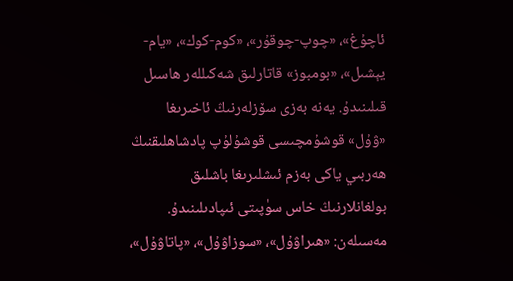ئاچۇغ»، «چوپ-چوقۇر»، «كوم-كوك»، «يام-يېشىل»، «بومبوز» قاتارلىق شەكىللەر ھاسىل قىلىنىدۇ. يەنە بەزى سۆزلەرنىڭ ئاخىرىغا «ۋۇل» قوشۇمچىسى قوشۇلۇپ پادشاھلىقنىڭ ھەربىي ياكى بەزم ئىشلىرىغا باشلىق بولغانلارنىڭ خاس سۈپىتى ئىپادىلىنىدۇ. مەسىلەن: «ھىراۋۇل»، «سوزاۋۇل»، «پاتاۋۇل»،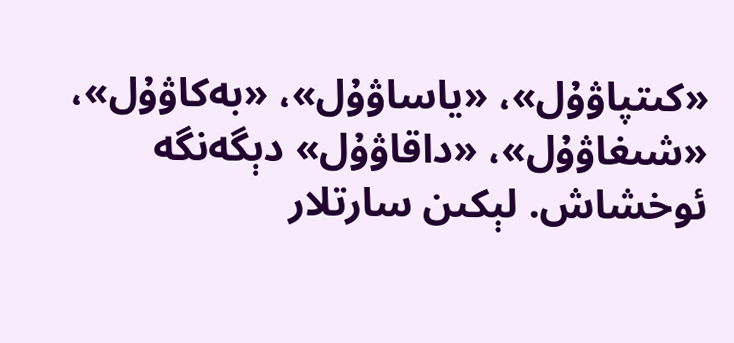«كىتپاۋۇل»، «ياساۋۇل»، «بەكاۋۇل»، «شىغاۋۇل»، «داقاۋۇل» دېگەنگە ئوخشاش. لېكىن سارتلار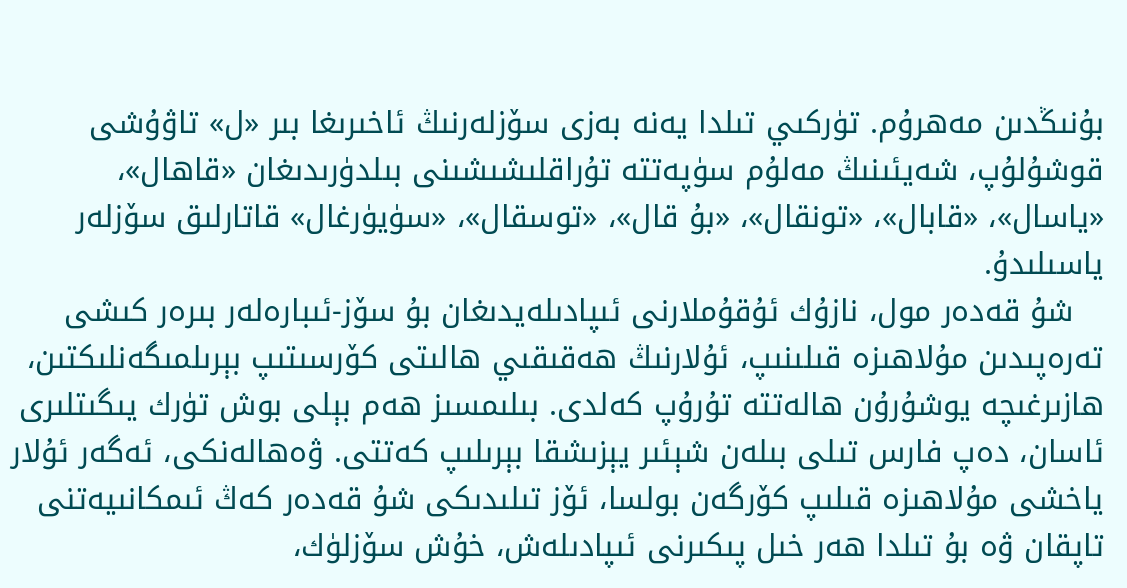بۇنىڭدىن مەھرۇم. تۈركىي تىلدا يەنە بەزى سۆزلەرنىڭ ئاخىرىغا بىر «ل» تاۋۇشى قوشۇلۇپ، شەيئىنىڭ مەلۇم سۈپەتتە تۇراقلىشىشىنى بىلدۈرىدىغان «قاھال»، «ياسال»، «قابال»، «تونقال»، «بۇ قال»، «توسقال»، «سۈيۈرغال» قاتارلىق سۆزلەر ياسىلىدۇ.
   شۇ قەدەر مول، نازۇك ئۇقۇملارنى ئىپادىلەيدىغان بۇ سۆز-ئىبارەلەر بىرەر كىشى تەرەپىدىن مۇلاھىزە قىلىنىپ، ئۇلارنىڭ ھەقىقىي ھالىتى كۆرسىتىپ بېرىلمىگەنلىكتىن، ھازىرغىچە يوشۇرۇن ھالەتتە تۇرۇپ كەلدى. بىلىمسىز ھەم بېلى بوش تۈرك يىگىتلىرى ئاسان، دەپ فارس تىلى بىلەن شېئىر يېزىشقا بېرىلىپ كەتتى. ۋەھالەنكى، ئەگەر ئۇلار ياخشى مۇلاھىزە قىلىپ كۆرگەن بولسا، ئۆز تىلىدىكى شۇ قەدەر كەڭ ئىمكانىيەتنى تاپقان ۋە بۇ تىلدا ھەر خىل پىكىرنى ئىپادىلەش، خۇش سۆزلۈك،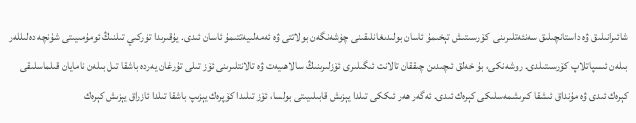شائىرانىلىق ۋە داستانچىلىق سەنئەتلىرىنى  كۆرسىتىش تېخىمۇ ئاسان بولىدىغانلىقىنى چۈشەنگەن بولاتتى ۋە ئەمەلىيەتتىمۇ ئاسان ئىدى. يۇقىرىدا تۈركىي تىلنىڭ ئومۇمىيىتى شۇنچە دەلىللەر بىلەن ئىسپاتلاپ كۆرسىتىلدى. روشەنكى، بۇ خەلق ئىچىدىن چىققان تالانت ئىگىلىرى ئۆزلىرىنىڭ سالاھىيەت ۋە تالانتلىرىنى ئۆز تىلى تۇرغان يەردە باشقا تىل بىلەن نامايان قىلماسلىقى كېرەك ئىدى ۋە مۇنداق ئىشقا كىرىشمەسلىكى كېرەك ئىدى. ئەگەر ھەر ئىككى تىلدا يېزىش قابىلىيىتى بولسا، ئۆز تىلىدا كۆپرەك يېزىپ باشقا تىلدا ئازراق يېزىش كېرەك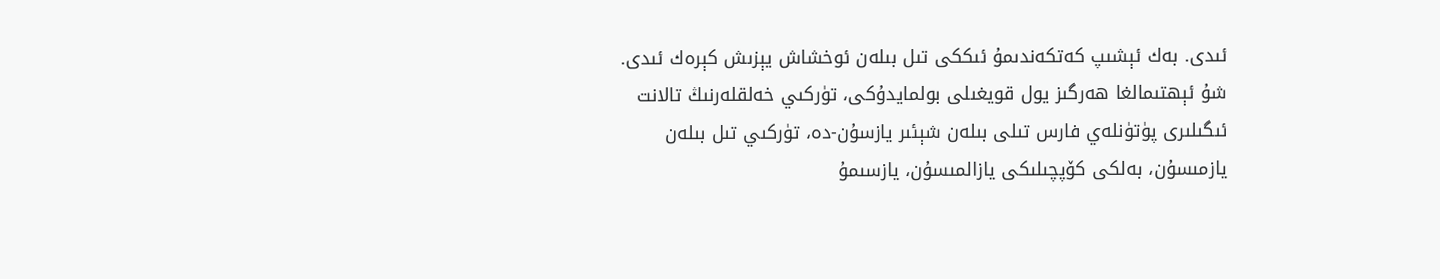ئىدى. بەك ئېشىپ كەتكەندىمۇ ئىككى تىل بىلەن ئوخشاش يېزىش كېرەك ئىدى. شۇ ئېھتىمالغا ھەرگىز يول قويغىلى بولمايدۇكى، تۈركىي خەلقلەرنىڭ تالانت ئىگىلىرى پۈتۈنلەي فارس تىلى بىلەن شېئىر يازسۇن-دە، تۈركىي تىل بىلەن يازمىسۇن، بەلكى كۆپچىلىكى يازالمىسۇن، يازسىمۇ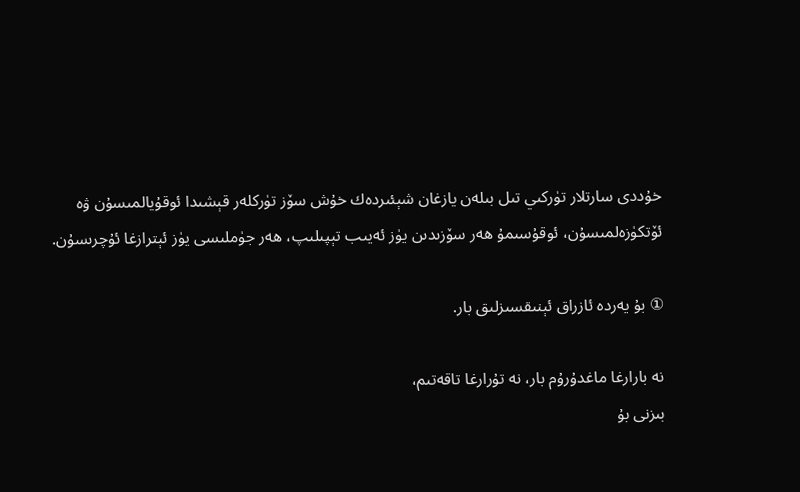خۇددى سارتلار تۈركىي تىل بىلەن يازغان شېئىردەك خۇش سۆز تۈركلەر قېشىدا ئوقۇيالمىسۇن ۋە ئۆتكۈزەلمىسۇن، ئوقۇسىمۇ ھەر سۆزىدىن يۈز ئەيىب تېپىلىپ، ھەر جۈملىسى يۈز ئېترازغا ئۇچرىسۇن.

① بۇ يەردە ئازراق ئېنىقسىزلىق بار.

نە بارارغا ماغدۇرۇم بار، نە تۇرارغا تاقەتىم،
بىزنى بۇ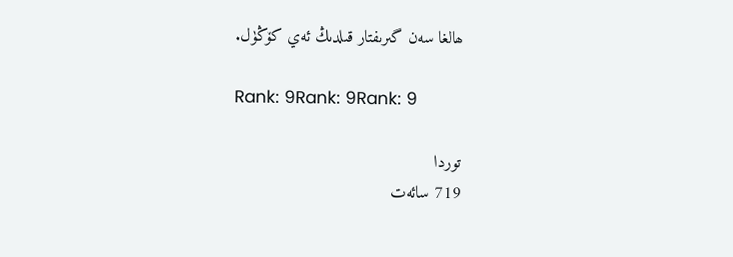ھالغا سەن گىرىفتار قىلدىڭ ئەي كۆڭۈل.

Rank: 9Rank: 9Rank: 9

توردا
719 سائەت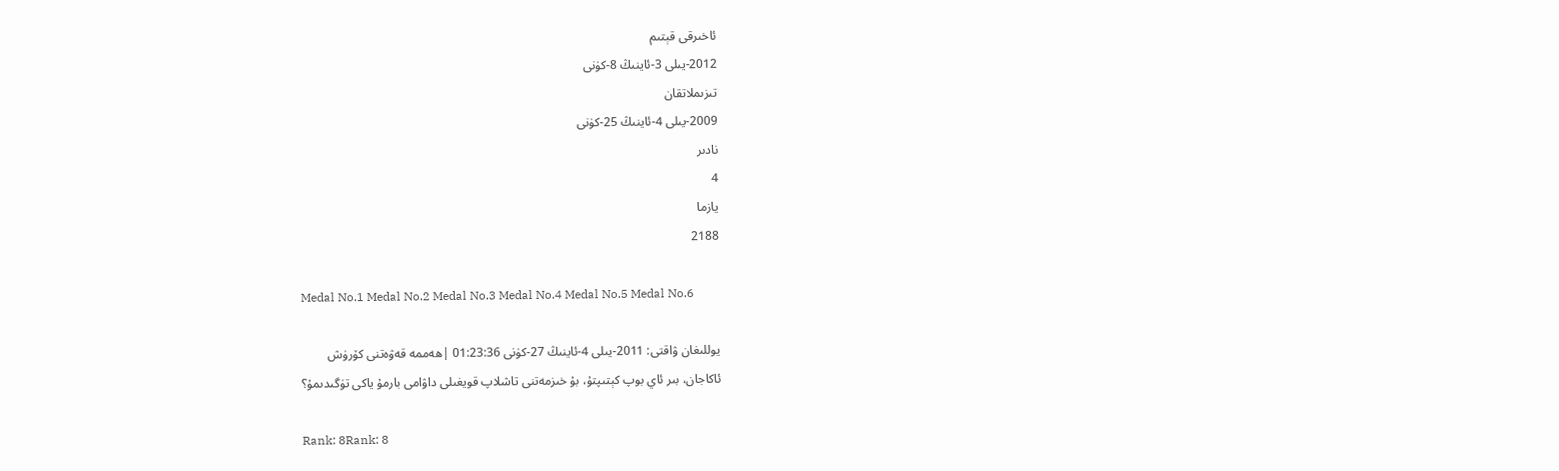ئاخىرقى قېتىم
2012-يىلى 3-ئاينىڭ 8-كۈنى
تىزىملاتقان
2009-يىلى 4-ئاينىڭ 25-كۈنى
نادىر
4
يازما
2188

Medal No.1 Medal No.2 Medal No.3 Medal No.4 Medal No.5 Medal No.6

يوللىغان ۋاقتى: 2011-يىلى 4-ئاينىڭ 27-كۈنى 01:23:36 |ھەممە قەۋەتنى كۆرۈش
ئاكاجان، بىر ئاي بوپ كېتىپتۇ، بۇ خىزمەتنى تاشلاپ قويغىلى داۋامى بارمۇ ياكى تۈگىدىمۇ؟

Rank: 8Rank: 8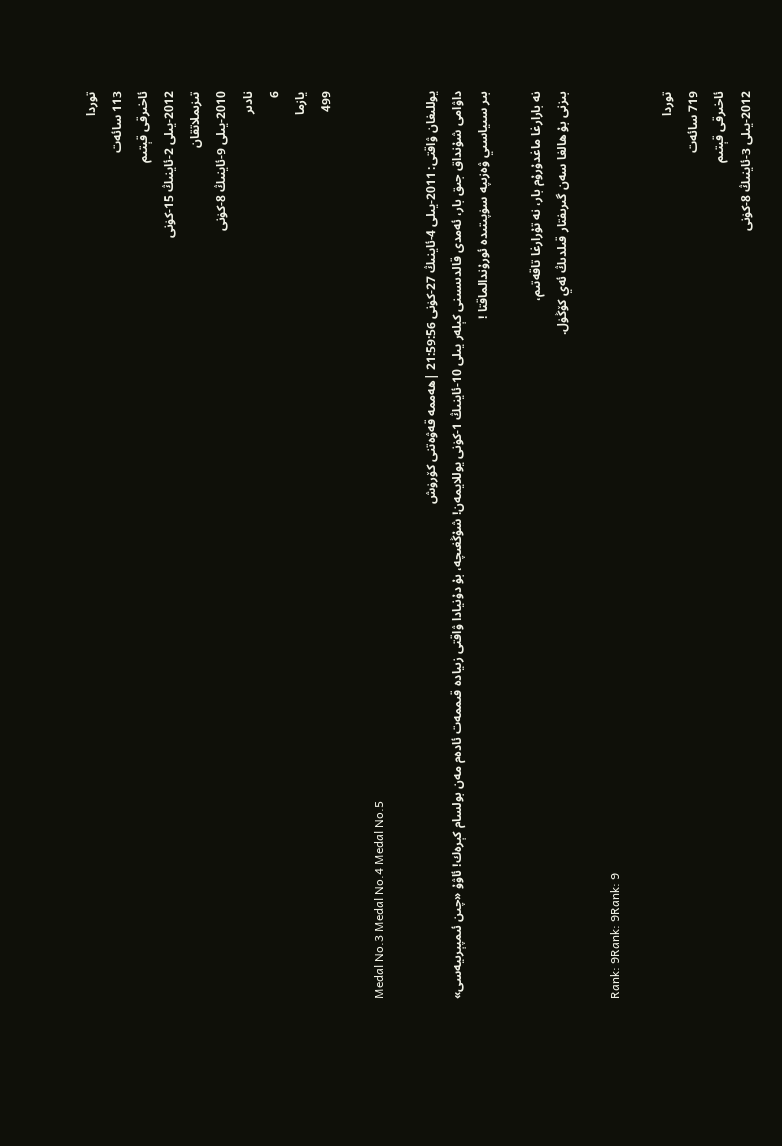توردا
113 سائەت
ئاخىرقى قېتىم
2012-يىلى 2-ئاينىڭ 15-كۈنى
تىزىملاتقان
2010-يىلى 9-ئاينىڭ 8-كۈنى
نادىر
6
يازما
499

Medal No.3 Medal No.4 Medal No.5

يوللىغان ۋاقتى: 2011-يىلى 4-ئاينىڭ 27-كۈنى 21:59:56 |ھەممە قەۋەتنى كۆرۈش
داۋامى شۇنداق جىق بار، ئەمدى قالدىسىنى كېلەر يىلى 10-ئاينىڭ 1-كۈنى يوللايمەن! شۇڭغىچە، بۇ دۇنيادا ۋاقتى زىيادە قىممەت ئادەم مەن بولسام كېرەك! ئاۋۇ «چىن ئىمپېرىيەسى» بىر سىياسىي ۋەزىپە سۈپىتىدە ئورۇندالماقتا !

نە بارارغا ماغدۇرۇم بار، نە تۇرارغا تاقەتىم،
بىزنى بۇ ھالغا سەن گىرىفتار قىلدىڭ ئەي كۆڭۈل.

Rank: 9Rank: 9Rank: 9

توردا
719 سائەت
ئاخىرقى قېتىم
2012-يىلى 3-ئاينىڭ 8-كۈنى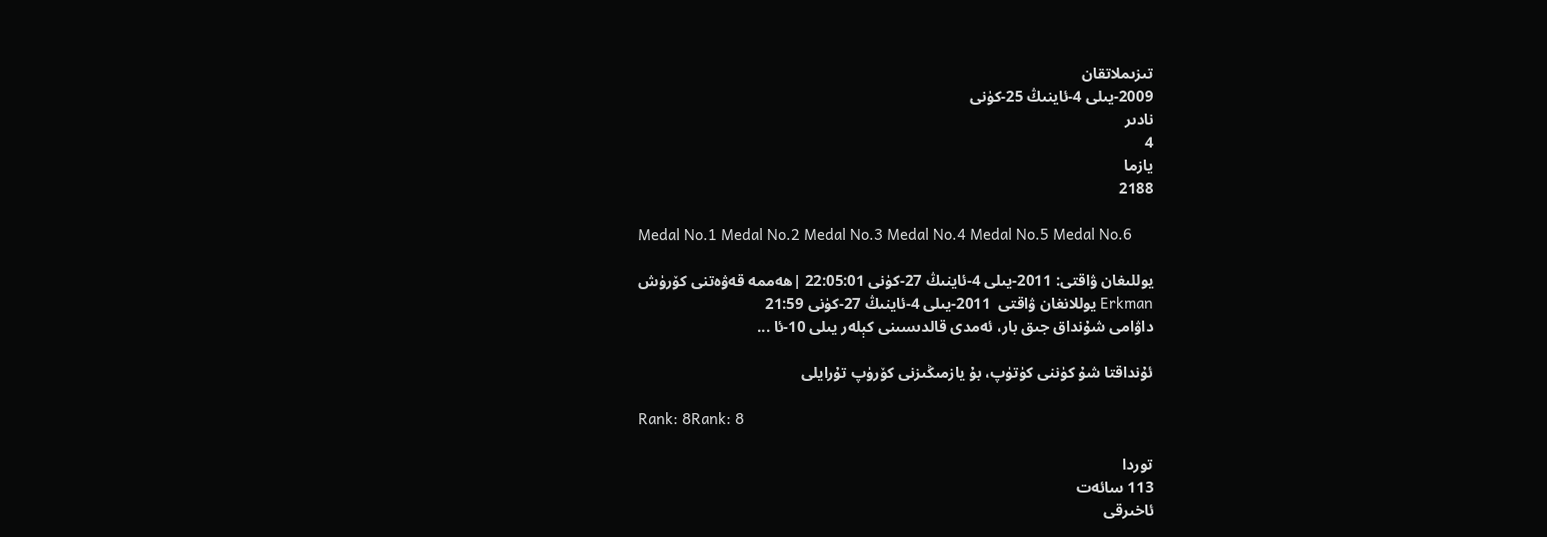تىزىملاتقان
2009-يىلى 4-ئاينىڭ 25-كۈنى
نادىر
4
يازما
2188

Medal No.1 Medal No.2 Medal No.3 Medal No.4 Medal No.5 Medal No.6

يوللىغان ۋاقتى: 2011-يىلى 4-ئاينىڭ 27-كۈنى 22:05:01 |ھەممە قەۋەتنى كۆرۈش
Erkman يوللانغان ۋاقتى  2011-يىلى 4-ئاينىڭ 27-كۈنى 21:59
داۋامى شۇنداق جىق بار، ئەمدى قالدىسىنى كېلەر يىلى 10-ئا ...

ئۇنداقتا شۇ كۈننى كۈتۈپ، بۇ يازمىڭىزنى كۆرۈپ تۇرايلى

Rank: 8Rank: 8

توردا
113 سائەت
ئاخىرقى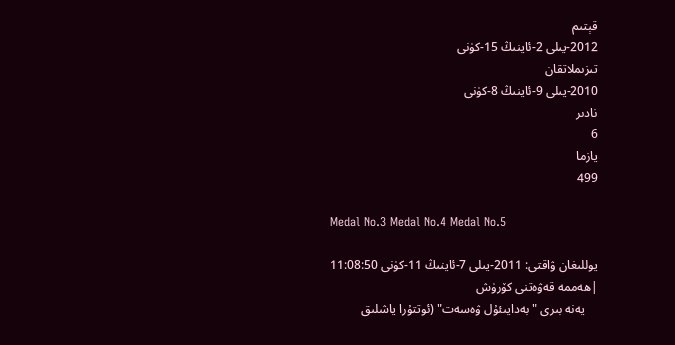قېتىم
2012-يىلى 2-ئاينىڭ 15-كۈنى
تىزىملاتقان
2010-يىلى 9-ئاينىڭ 8-كۈنى
نادىر
6
يازما
499

Medal No.3 Medal No.4 Medal No.5

يوللىغان ۋاقتى: 2011-يىلى 7-ئاينىڭ 11-كۈنى 11:08:50 |ھەممە قەۋەتنى كۆرۈش
    يەنە بىرى "بەدايىئۇل ۋەسەت" (ئوتتۇرا ياشلىق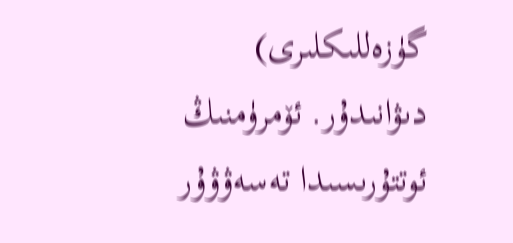گۈزەللىكلىرى) دىۋانىدۇر. ئۆمرۈمنىڭ ئوتتۇرىسىدا تەسەۋۋۇر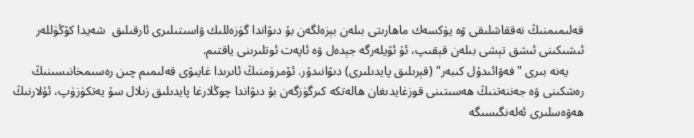قەلىمىمنىڭ نەققاشلىقى ۋە يۈكسەك ماھارىتى بىلەن بېزەلگەن بۇ دىۋاندا گۈزەللىك ۋاسىتىلىرى ئارقىلىق  شەيدا كۆڭۈللەر  ئىشىكىنى ئىشق تېشى بىلەن قېقىپ، ئۇ ئۆيلەرگە جېدەل ۋە ئاپەت ئوتلىرىنى ياقتىم.
     يەنە بىرى "فەۋائىدۇل كىبەر" (قېرىلىق پايدىلىرى) دىۋانىدۇر. ئۆمرۈمنىڭ ئاىرىدا غايىۋى قەلىمىم چىن رەسىمخانىسىنىڭ رەشكىنى ۋە جەننەتنىڭ ھەسىتىنى قوزغايدىغان ھالەتكە كىرگۈزگەن بۇ دىۋاندا چوڭلارغا پايدىلىق زىلال سۇ يەتكۈزۈپ، ئۇلارنىڭ ھەۋەسلىرى ئەلەنگىسىگە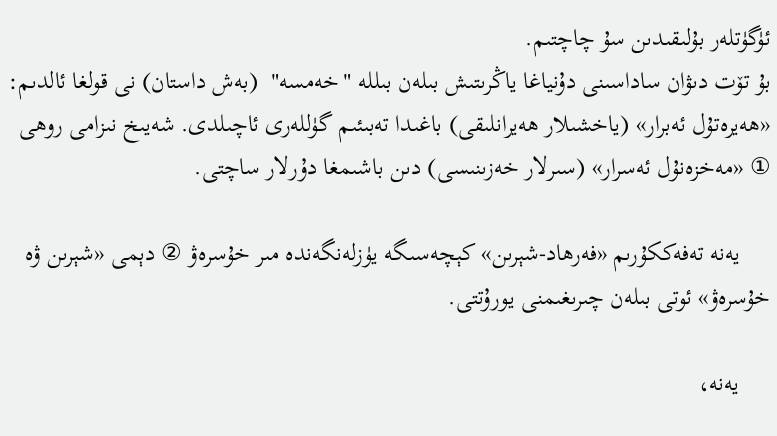ئۈگۈتلەر بۇلىقىدىن سۇ چاچتىم.
بۇ تۆت دىۋان ساداسىنى دۇنياغا ياڭرىتىش بىلەن بىللە "خەمسە"  (بەش داستان) نى قولغا ئالدىم:
«ھەيرەتۇل ئەبرار» (ياخشىلار ھەيرانلىقى) باغىدا تەبىئىم گۈللەرى ئاچىلدى. شەيىخ نىزامى روھى ① «مەخزەنۇل ئەسرار» (سىرلار خەزىنىسى) دىن باشىمغا دۇرلار ساچتى.

     يەنە تەفەككۇرىم «فەرھاد-شېرىن» كېچەسىگە يۈزلەنگەندە مىر خۇسرەۋ ② دېمى «شېرىن ۋە خۇسرەۋ» ئوتى بىلەن چىرىغىمنى يورۇتتى.

     يەنە،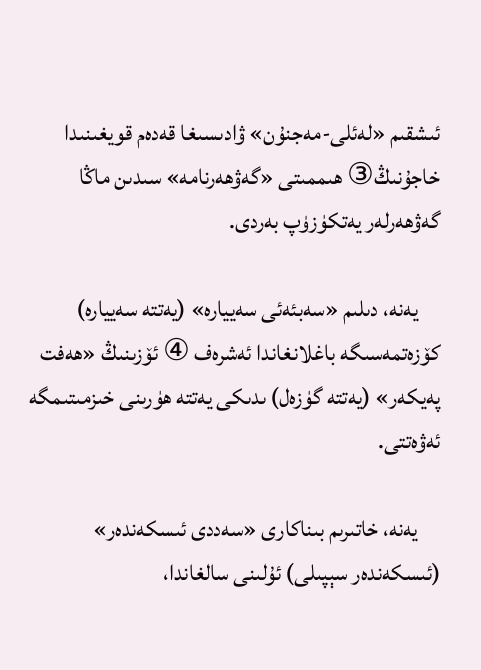ئىشقىم «لەئلى-مەجنۇن» ۋادىسىغا قەدەم قويغىنىدا خاجۇنىڭ③ ھىممىتى «گەۋھەرنامە» سىدىن ماڭا گەۋھەرلەر يەتكۈزۈپ بەردى.

     يەنە، دىلىم «سەبئەئى سەييارە» (يەتتە سەييارە) كۆزەتمەسىگە باغلانغاندا ئەشرەف ④ ئۆزىنىڭ «ھەفت پەيكەر» (يەتتە گۈزەل) ىدىكى يەتتە ھۈرىنى خىزمىتىمگە ئەۋەتتى.

     يەنە، خاتىرىم بىناكارى «سەددى ئىسكەندەر» (ئىسكەندەر سېپىلى) ئۇلىنى سالغاندا،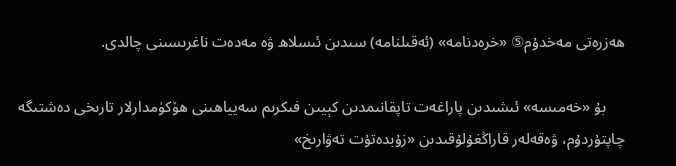ھەزرەتى مەخدۇم⑤ «خرەدنامە» (ئەقىلنامە) سىدىن ئىسلاھ ۋە مەدەت ناغرىسىنى چالدى.

     بۇ «خەمىسە» ئىشىدىن پاراغەت تاپقانىمدىن كېيىن فىكرىم سەيياھىنى ھۆكۈمدارلار تارىخى دەشتىگە چاپتۇردۇم، ۋەقەلەر قاراڭغۇلۇقىدىن «زۇبدەتۇت تەۋارىخ»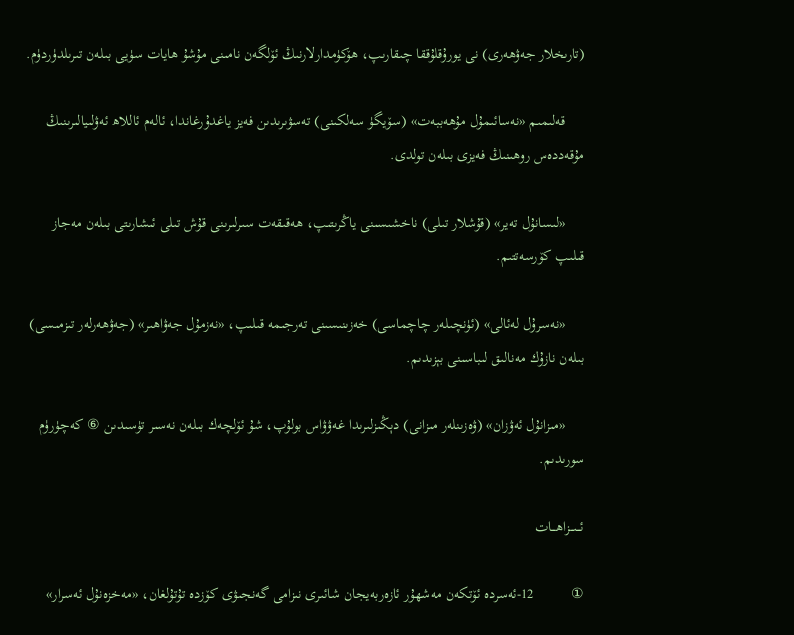(تارىخلار جەۋھەرى) نى يورۇقلۇققا چىقارىپ، ھۆكۈمدارلارنىڭ ئۆلگەن نامىنى مۇشۇ ھايات سۈيى بىلەن تىرىلدۈردۈم.

     قەلىمىم «نەسائىمۇل مۇھەببەت» (سۆيگۈ سەلكىنى) تەسۋىرىدىن فەيز ياغدۇرغاندا، ئالەم ئاللاھ ئەۋلىيالىرىنىڭ مۇقەددەس روھىنىڭ فەيزى بىلەن تولدى.

     «لىسانۇل تەير» (قۇشلار تىلى) ناخشىسىنى ياڭرىتىپ، ھەقىقەت سىرلىرىنى قۇش تىلى ئىشارىتى بىلەن مەجاز قىلىپ كۆرسەتتىم.

     «نەسرۇل لەئالى» (ئۈنچىلەر چاچماسى) خەزىنىسىنى تەرجىمە قىلىپ، «نەزمۇل جەۋاھىر» (جەۋھەرلەر تىزمىسى) بىلەن نازۇك مەنالىق لىباسىنى بېزىدىم.

     «مىزانۇل ئەۋزان» (ۋەزىنلەر مىزانى) دېڭىزلىرىدا غەۋۋاس بولۇپ، شۇ ئۆلچەك بىلەن نەسىر تۈسىدىن ⑥ كەچۈرۈم سورىدىم.

ئـــىـــزاھـــات

①          12-ئەسردە ئۆتكەن مەشھۇر ئازەربەيجان شائىرى نىزامى گەنجىۋى كۆزدە تۇتۇلغان، «مەخزەنۇل ئەسرار»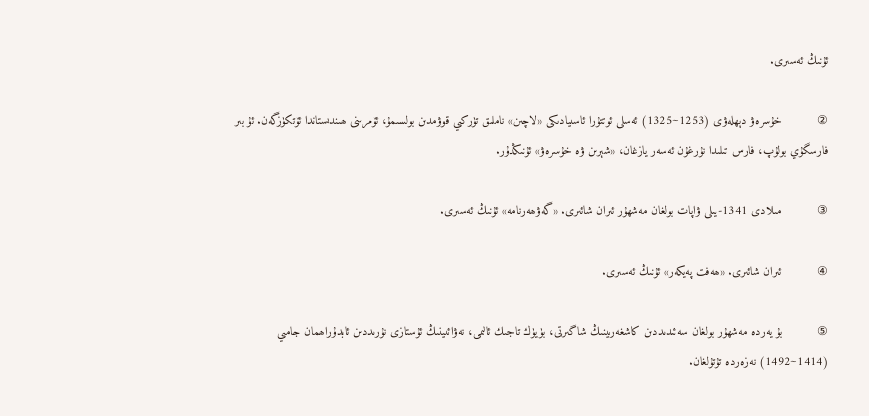ئۇنىڭ ئەسىرى.

②          خۇسرەۋ دېھلەۋى (1253~1325) ئەسلى ئوتتۇرا ئاسىيادىكى «لاچىن» ناملىق تۈركىي قوۋمدىن بولسىمۇ، ئۆمرىنى ھىندىستاندا ئۆتكۈزگەن. ئۇ بىر فارسگۇي بولۇپ، فارس تىلىدا نۇرغۇن ئەسەر يازغان، «شېرىن ۋە خۇسرەۋ» ئۇنىڭدۇر.

③          مىلادى 1341-يىلى ۋاپات بولغان مەشھۇر ئىران شائىرى. «گەۋھەرنامە» ئۇنىڭ ئەسىرى.

④          ئىران شائىرى. «ھەفت پەيكەر» ئۇنىڭ ئەسىرى.

⑤          بۇ يەردە مەشھۇر بولغان سەئىدىددىن كاشغەرىينىڭ شاگىرتى، بۈيۈك تاجىك ئالىمى، نەۋائىينىڭ ئۇستازى نۇرىددىن ئابدۇراھمان جامىي (1414~1492) نەزەردە تۇتۇلغان.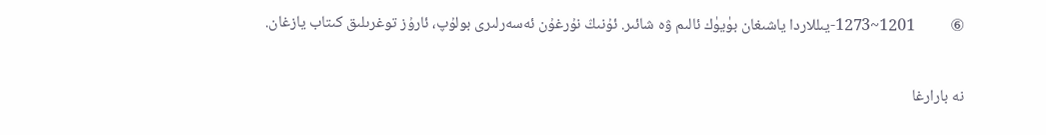⑥          1201~1273-يىللاردا ياشىغان بۈيۈك ئالىم ۋە شائىر. ئۇنىڭ نۇرغۇن ئەسەرلىرى بولۇپ، ئارۇز توغرىلىق كىتاب يازغان.

نە بارارغا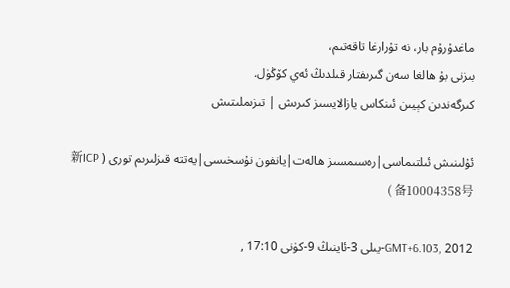ماغدۇرۇم بار، نە تۇرارغا تاقەتىم،
بىزنى بۇ ھالغا سەن گىرىفتار قىلدىڭ ئەي كۆڭۈل.
كىرگەندىن كېيىن ئىنكاس يازالايسىز كىرىش | تىزىملىتىش

ئۇلىنىش ئىلتىماسى|رەسىمسىز ھالەت|يانفون نۇسخىسى|يەتتە قىزلىرىم تورى ( 新ICP备10004358号 )

GMT+6.103, 2012-يىلى 3-ئاينىڭ 9-كۈنى 17:10 ,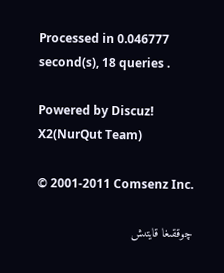Processed in 0.046777 second(s), 18 queries .

Powered by Discuz! X2(NurQut Team)

© 2001-2011 Comsenz Inc.

چوققىغا قايتىش